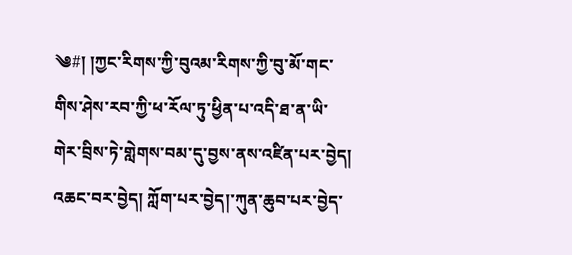༄#། །ཀྱང་རིགས་ཀྱི་བུའམ་རིགས་ཀྱི་བུ་མོ་གང་གིས་ཤེས་རབ་ཀྱི་ཕ་རོལ་ཏུ་ཕྱིན་པ་འདི་ཐ་ན་ཡི་གེར་བྲིས་ཏེ་གླེགས་བམ་དུ་བྱས་ནས་འཛིན་པར་བྱེད། འཆང་བར་བྱེད། ཀློག་པར་བྱེད།་ཀུན་ཆུབ་པར་བྱེད་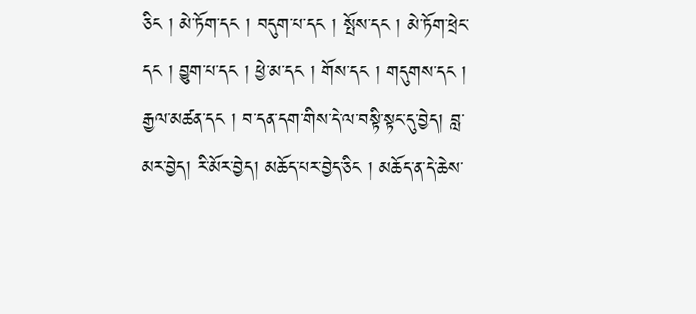ཅིང ། མེ་ཏོག་དང ། བདུག་པ་དང ། སྤོས་དང ། མེ་ཏོག་ཕྲེང་དང ། བྱུག་པ་དང ། ཕྱེ་མ་དང ། གོས་དང ། གདུགས་དང ། རྒྱལ་མཚན་དང ། བ་དན་དག་གིས་དེ་ལ་བསྟི་སྟང་དུ་བྱེད། བླ་མར་བྱེད། རི་མོར་བྱེད། མཆོད་པར་བྱེད་ཅིང ། མཆོད་ན་དེ་ཆེས་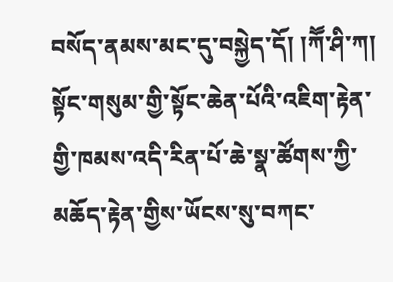བསོད་ནམས་མང་དུ་བསྐྱེད་དོ། །ཀཽ་ཤི་ཀ། སྟོང་གསུམ་གྱི་སྟོང་ཆེན་པོའི་འཇིག་རྟེན་གྱི་ཁམས་འདི་རིན་པོ་ཆེ་སྣ་ཚོགས་ཀྱི་མཆོད་རྟེན་གྱིས་ཡོངས་སུ་བཀང་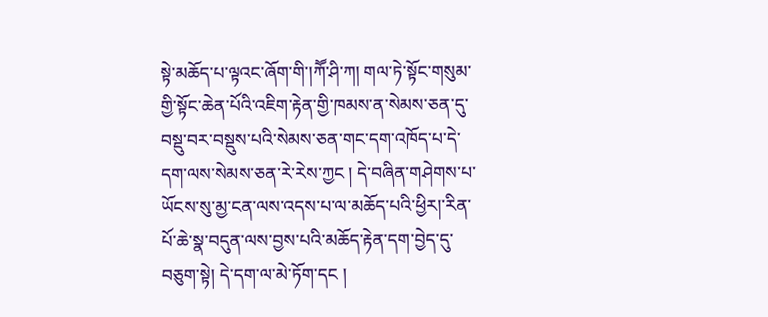སྟེ་མཆོད་པ་ལྟའང་ཞོག་གི་།ཀཽ་ཤི་ཀ། གལ་ཏེ་སྟོང་གསུམ་གྱི་སྟོང་ཆེན་པོའི་འཇིག་རྟེན་གྱི་ཁམས་ན་སེམས་ཅན་དུ་བསྡུ་བར་བསྡུས་པའི་སེམས་ཅན་གང་དག་འཁོད་པ་དེ་དག་ལས་སེམས་ཅན་རེ་རེས་ཀྱང ། དེ་བཞིན་གཤེགས་པ་ཡོངས་སུ་མྱ་ངན་ལས་འདས་པ་ལ་མཆོད་པའི་ཕྱིར།་རིན་པོ་ཆེ་སྣ་བདུན་ལས་བྱས་པའི་མཆོད་རྟེན་དག་བྱེད་དུ་བཅུག་སྟེ། དེ་དག་ལ་མེ་ཏོག་དང །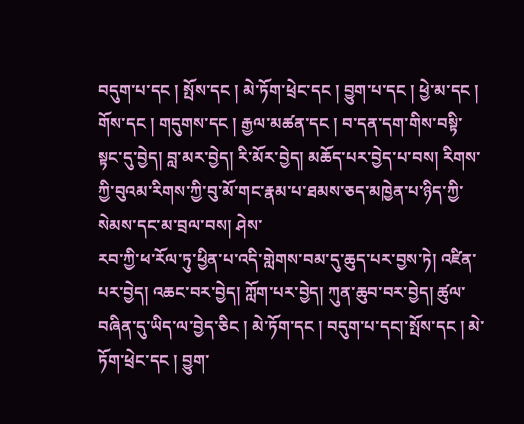བདུག་པ་དང ། སྤོས་དང ། མེ་ཏོག་ཕྲེང་དང ། བྱུག་པ་དང ། ཕྱེ་མ་དང ། གོས་དང ། གདུགས་དང ། རྒྱལ་མཚན་དང ། བ་དན་དག་གིས་བསྟི་སྟང་དུ་བྱེད། བླ་མར་བྱེད། རི་མོར་བྱེད། མཆོད་པར་བྱེད་པ་བས། རིགས་ཀྱི་བུའམ་རིགས་ཀྱི་བུ་མོ་གང་རྣམ་པ་ཐམས་ཅད་མཁྱེན་པ་ཉིད་ཀྱི་སེམས་དང་མ་བྲལ་བས། ཤེས་
རབ་ཀྱི་ཕ་རོལ་ཏུ་ཕྱིན་པ་འདི་གླེགས་བམ་དུ་ཆུད་པར་བྱས་ཏེ། འཛིན་པར་བྱེད། འཆང་བར་བྱེད། ཀློག་པར་བྱེད། ཀུན་ཆུབ་བར་བྱེད། ཚུལ་བཞིན་དུ་ཡིད་ལ་བྱེད་ཅིང ། མེ་ཏོག་དང ། བདུག་པ་དང།་སྤོས་དང ། མེ་ཏོག་ཕྲེང་དང ། བྱུག་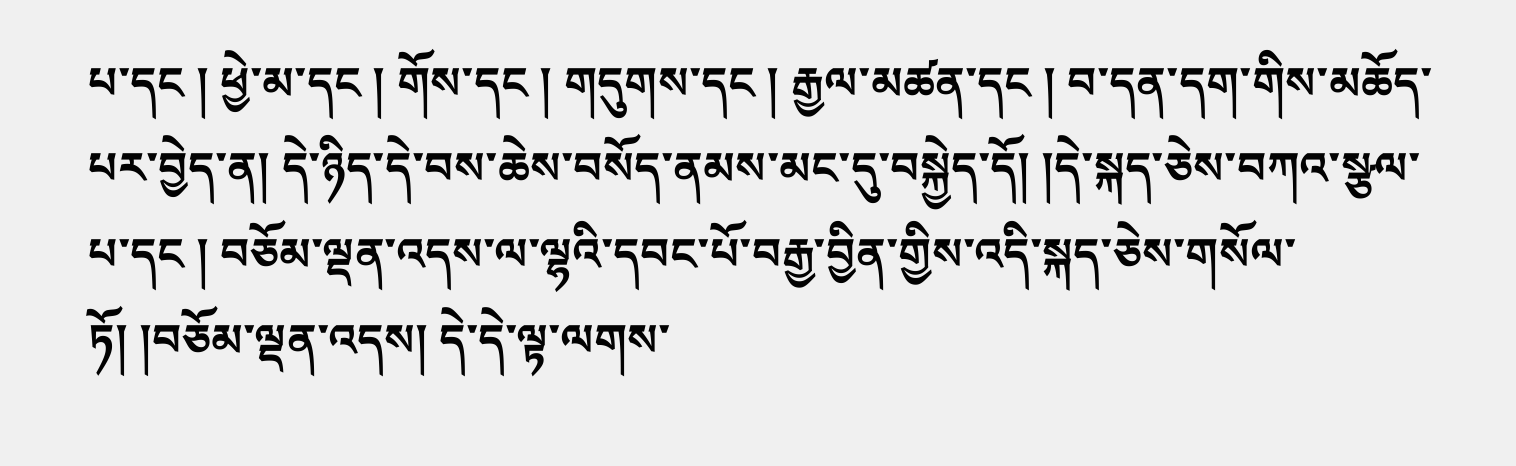པ་དང ། ཕྱེ་མ་དང ། གོས་དང ། གདུགས་དང ། རྒྱལ་མཚན་དང ། བ་དན་དག་གིས་མཆོད་པར་བྱེད་ན། དེ་ཉིད་དེ་བས་ཆེས་བསོད་ནམས་མང་དུ་བསྐྱེད་དོ། །དེ་སྐད་ཅེས་བཀའ་སྩལ་པ་དང ། བཅོམ་ལྡན་འདས་ལ་ལྷའི་དབང་པོ་བརྒྱ་བྱིན་གྱིས་འདི་སྐད་ཅེས་གསོལ་ཏོ། །བཅོམ་ལྡན་འདས། དེ་དེ་ལྟ་ལགས་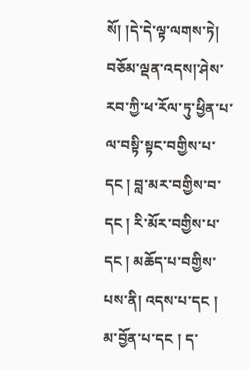སོ། །དེ་དེ་ལྟ་ལགས་ཏེ། བཅོམ་ལྡན་འདས།་ཤེས་རབ་ཀྱི་ཕ་རོལ་ཏུ་ཕྱིན་པ་ལ་བསྟི་སྟང་བགྱིས་པ་དང ། བླ་མར་བགྱིས་བ་དང ། རི་མོར་བགྱིས་པ་དང ། མཆོད་པ་བགྱིས་པས་ནི། འདས་པ་དང ། མ་བྱོན་པ་དང ། ད་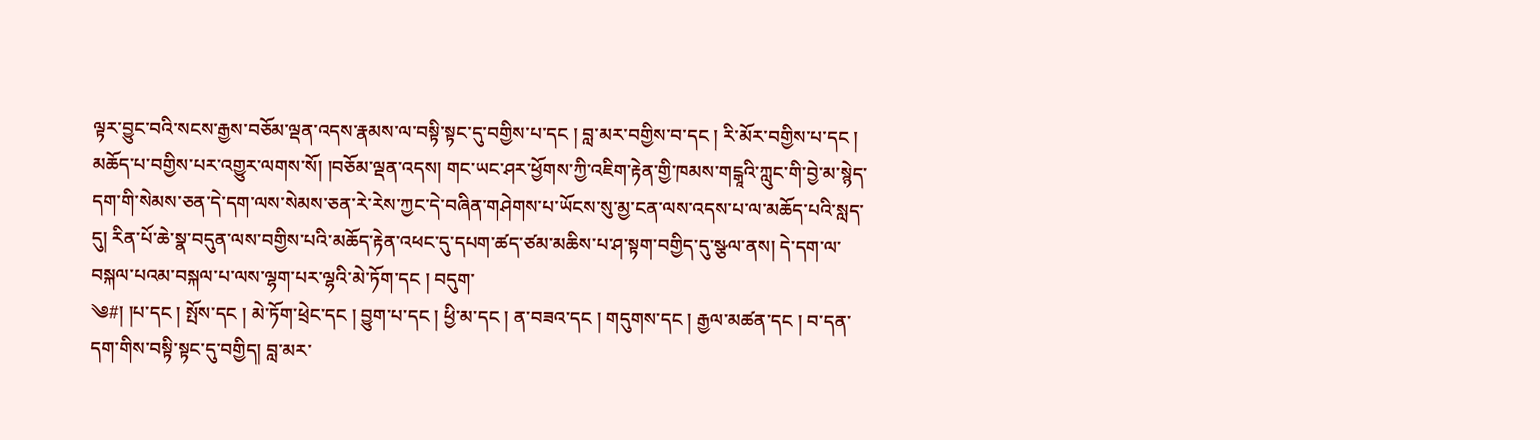ལྟར་བྱུང་བའི་སངས་རྒྱས་བཅོམ་ལྡན་འདས་རྣམས་ལ་བསྟི་སྟང་དུ་བགྱིས་པ་དང ། བླ་མར་བགྱིས་བ་དང ། རི་མོར་བགྱིས་པ་དང ། མཆོད་པ་བགྱིས་པར་འགྱུར་ལགས་སོ། །བཅོམ་ལྡན་འདས། གང་ཡང་ཤར་ཕྱོགས་ཀྱི་འཇིག་རྟེན་གྱི་ཁམས་གངྒཱའི་ཀླུང་གི་བྱེ་མ་སྙེད་དག་གི་སེམས་ཅན་དེ་དག་ལས་སེམས་ཅན་རེ་རེས་ཀྱང་དེ་བཞིན་གཤེགས་པ་ཡོངས་སུ་མྱ་ངན་ལས་འདས་པ་ལ་མཆོད་པའི་སླད་དུ། རིན་པོ་ཆེ་སྣ་བདུན་ལས་བགྱིས་པའི་མཆོད་རྟེན་འཕང་དུ་དཔག་ཚད་ཙམ་མཆིས་པ་ཤ་སྟག་བགྱིད་དུ་སྩལ་ནས། དེ་དག་ལ་བསྐལ་པའམ་བསྐལ་པ་ལས་ལྷག་པར་ལྷའི་མེ་ཏོག་དང ། བདུག་
༄#། །པ་དང ། སྤོས་དང ། མེ་ཏོག་ཕྲེང་དང ། བྱུག་པ་དང ། ཕྱི་མ་དང ། ན་བཟའ་དང ། གདུགས་དང ། རྒྱལ་མཚན་དང ། བ་དན་དག་གིས་བསྟི་སྟང་དུ་བགྱིད། བླ་མར་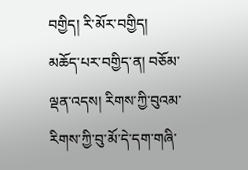བགྱིད། རི་མོར་བགྱིད། མཆོད་པར་བགྱིད་ན། བཅོམ་ལྡན་འདས། རིགས་ཀྱི་བུའམ་རིགས་ཀྱི་བུ་མོ་དེ་དག་གཞི་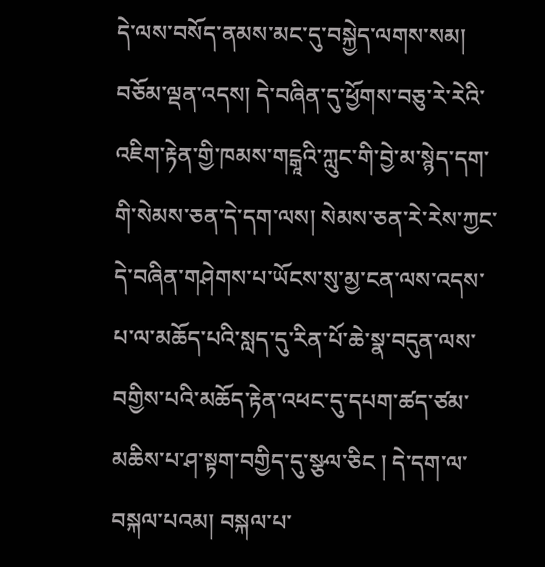དེ་ལས་བསོད་ནམས་མང་དུ་བསྐྱེད་ལགས་སམ། བཅོམ་ལྡན་འདས། དེ་བཞིན་དུ་ཕྱོགས་བཅུ་རེ་རེའི་འཇིག་རྟེན་གྱི་ཁམས་གངྒཱའི་ཀླུང་གི་བྱེ་མ་སྙེད་དག་གི་སེམས་ཅན་དེ་དག་ལས། སེམས་ཅན་རེ་རེས་ཀྱང་དེ་བཞིན་གཤེགས་པ་ཡོངས་སུ་མྱ་ངན་ལས་འདས་པ་ལ་མཆོད་པའི་སླད་དུ་རིན་པོ་ཆེ་སྣ་བདུན་ལས་བགྱིས་པའི་མཆོད་རྟེན་འཕང་དུ་དཔག་ཚད་ཙམ་མཆིས་པ་ཤ་སྟག་བགྱིད་དུ་སྩལ་ཅིང ། དེ་དག་ལ་བསྐལ་པའམ། བསྐལ་པ་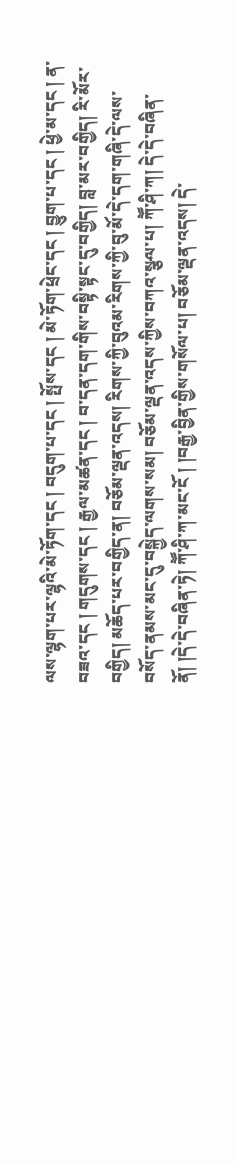ལས་ལྷག་པར་ལྷའི་མེ་ཏོག་དང ། བདུག་པ་དང ། སྤོས་དང ། མེ་ཏོག་ཕྲེང་དང ། བྱུག་པ་དང ། ཕྱེ་མ་དང ། ན་བཟའ་དང ། གདུགས་དང ། རྒྱལ་མཚན་དང ། བ་དན་དག་གིས་བསྟི་སྟང་དུ་བགྱིད། བླ་མར་བགྱིད། རི་མོར་བགྱིད། མཆོད་པར་བགྱིད་ན། བཅོམ་ལྡན་འདས། རིགས་ཀྱི་བུའམ་རིགས་ཀྱི་བུ་མོ་དེ་དག་གཞི་དེ་ལས་བསོད་ནམས་མང་དུ་བསྐྱེད་ལགས་སམ། བཅོམ་ལྡན་འདས་ཀྱིས་བཀའ་སྩལ་པ། ཀཽ་ཤི་ཀ། དེ་དེ་བཞིན་ནོ། །དེ་དེ་བཞིན་ཏེ། ཀཽ་ཤི་ཀ་མང་ངོ ། །བརྒྱ་བྱིན་གྱིས་གསོལ་པ། བཅོམ་ལྡན་འདས། དེ་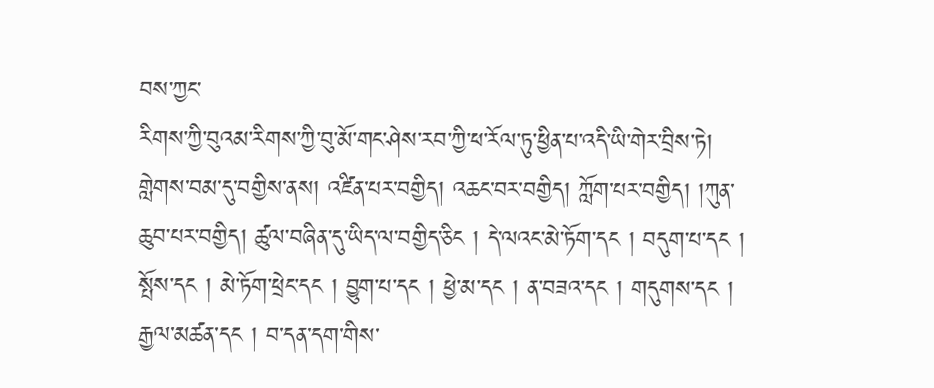བས་ཀྱང་
རིགས་ཀྱི་བུའམ་རིགས་ཀྱི་བུ་མོ་གང་ཤེས་རབ་ཀྱི་ཕ་རོལ་ཏུ་ཕྱིན་པ་འདི་ཡི་གེར་བྲིས་ཏེ། གླེགས་བམ་དུ་བགྱིས་ནས། འཛིན་པར་བགྱིད། འཆང་བར་བགྱིད། ཀློག་པར་བགྱིད། །ཀུན་ཆུབ་པར་བགྱིད། ཚུལ་བཞིན་དུ་ཡིད་ལ་བགྱིད་ཅིང ། དེ་ལའང་མེ་ཏོག་དང ། བདུག་པ་དང ། སྤོས་དང ། མེ་ཏོག་ཕྲེང་དང ། བྱུག་པ་དང ། ཕྱེ་མ་དང ། ན་བཟའ་དང ། གདུགས་དང ། རྒྱལ་མཚན་དང ། བ་དན་དག་གིས་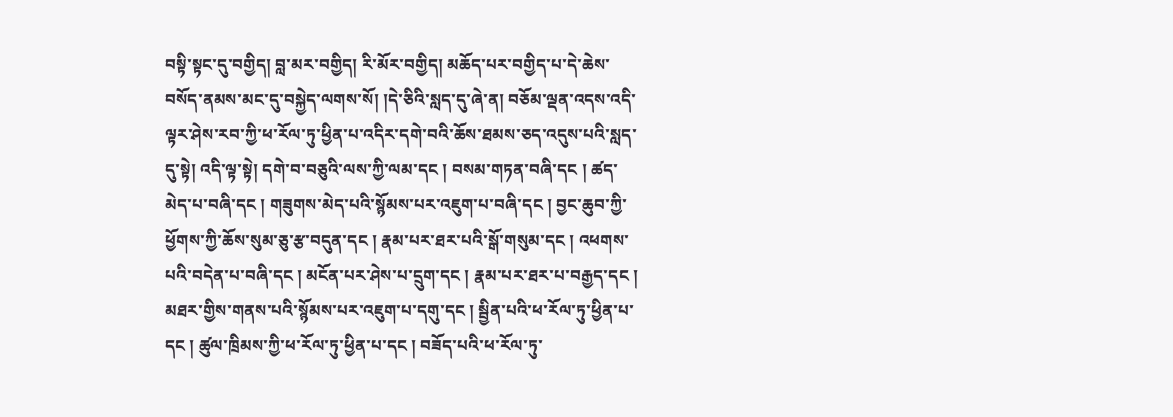བསྟི་སྟང་དུ་བགྱིད། བླ་མར་བགྱིད། རི་མོར་བགྱིད། མཆོད་པར་བགྱིད་པ་དེ་ཆེས་བསོད་ནམས་མང་དུ་བསྐྱེད་ལགས་སོ། །དེ་ཅིའི་སླད་དུ་ཞེ་ན། བཅོམ་ལྡན་འདས་འདི་ལྟར་ཤེས་རབ་ཀྱི་ཕ་རོལ་ཏུ་ཕྱིན་པ་འདིར་དགེ་བའི་ཆོས་ཐམས་ཅད་འདུས་པའི་སླད་དུ་སྟེ། འདི་ལྟ་སྟེ། དགེ་བ་བཅུའི་ལས་ཀྱི་ལམ་དང ། བསམ་གཏན་བཞི་དང ། ཚད་མེད་པ་བཞི་དང ། གཟུགས་མེད་པའི་སྙོམས་པར་འཇུག་པ་བཞི་དང ། བྱང་ཆུབ་ཀྱི་ཕྱོགས་ཀྱི་ཆོས་སུམ་ཅུ་རྩ་བདུན་དང ། རྣམ་པར་ཐར་པའི་སྒོ་གསུམ་དང ། འཕགས་པའི་བདེན་པ་བཞི་དང ། མངོན་པར་ཤེས་པ་དྲུག་དང ། རྣམ་པར་ཐར་པ་བརྒྱད་དང ། མཐར་གྱིས་གནས་པའི་སྙོམས་པར་འཇུག་པ་དགུ་དང ། སྦྱིན་པའི་ཕ་རོལ་ཏུ་ཕྱིན་པ་དང ། ཚུལ་ཁྲིམས་ཀྱི་ཕ་རོལ་ཏུ་ཕྱིན་པ་དང ། བཟོད་པའི་ཕ་རོལ་ཏུ་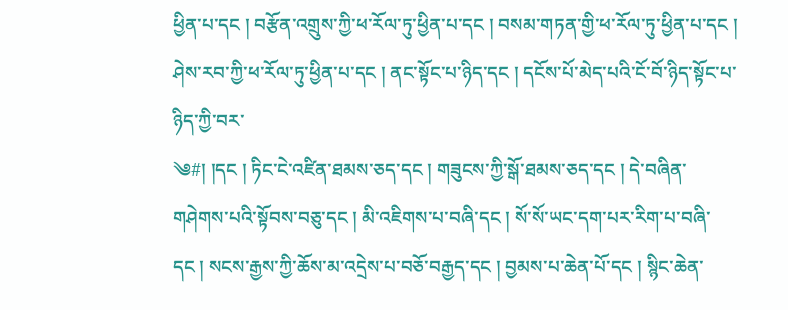ཕྱིན་པ་དང ། བརྩོན་འགྲུས་ཀྱི་ཕ་རོལ་ཏུ་ཕྱིན་པ་དང ། བསམ་གཏན་གྱི་ཕ་རོལ་ཏུ་ཕྱིན་པ་དང ། ཤེས་རབ་ཀྱི་ཕ་རོལ་ཏུ་ཕྱིན་པ་དང ། ནང་སྟོང་པ་ཉིད་དང ། དངོས་པོ་མེད་པའི་ངོ་བོ་ཉིད་སྟོང་པ་ཉིད་ཀྱི་བར་
༄#། །དང ། ཏིང་ངེ་འཛིན་ཐམས་ཅད་དང ། གཟུངས་ཀྱི་སྒོ་ཐམས་ཅད་དང ། དེ་བཞིན་གཤེགས་པའི་སྟོབས་བཅུ་དང ། མི་འཇིགས་པ་བཞི་དང ། སོ་སོ་ཡང་དག་པར་རིག་པ་བཞི་དང ། སངས་རྒྱས་ཀྱི་ཆོས་མ་འདྲེས་པ་བཅོ་བརྒྱད་དང ། བྱམས་པ་ཆེན་པོ་དང ། སྙིང་ཆེན་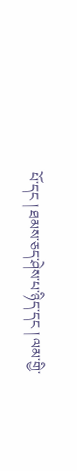པོ་དང ། ཐམས་ཅད་ཤེས་པ་ཉིད་དང ། ལམ་གྱི་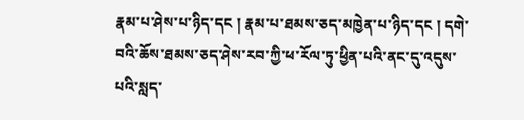རྣམ་པ་ཤེས་པ་ཉིད་དང ། རྣམ་པ་ཐམས་ཅད་མཁྱེན་པ་ཉིད་དང ། དགེ་བའི་ཆོས་ཐམས་ཅད་ཤེས་རབ་ཀྱི་ཕ་རོལ་ཏུ་ཕྱིན་པའི་ནང་དུ་འདུས་པའི་སླད་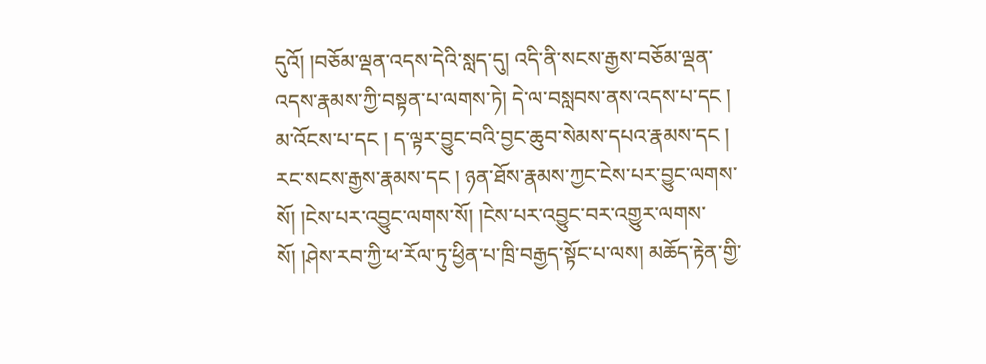དུའོ། །བཅོམ་ལྡན་འདས་དེའི་སླད་དུ། འདི་ནི་སངས་རྒྱས་བཅོམ་ལྡན་འདས་རྣམས་ཀྱི་བསྟན་པ་ལགས་ཏེ། དེ་ལ་བསླབས་ནས་འདས་པ་དང ། མ་འོངས་པ་དང ། ད་ལྟར་བྱུང་བའི་བྱང་ཆུབ་སེམས་དཔའ་རྣམས་དང ། རང་སངས་རྒྱས་རྣམས་དང ། ཉན་ཐོས་རྣམས་ཀྱང་ངེས་པར་བྱུང་ལགས་སོ། །ངེས་པར་འབྱུང་ལགས་སོ། །ངེས་པར་འབྱུང་བར་འགྱུར་ལགས་སོ། །ཤེས་རབ་ཀྱི་ཕ་རོལ་ཏུ་ཕྱིན་པ་ཁྲི་བརྒྱད་སྟོང་པ་ལས། མཆོད་རྟེན་གྱི་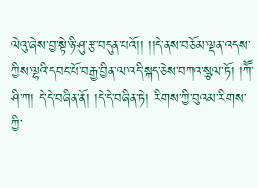ལེའུ་ཞེས་བྱ་སྟེ་ཉི་ཤུ་རྩ་བདུན་པའོ།། །།དེ་ནས་བཅོམ་ལྡན་འདས་ཀྱིས་ལྷའི་དབང་པོ་བརྒྱ་བྱིན་ལ་འདི་སྐད་ཅེས་བཀའ་སྩལ་ཏོ། །ཀཽ་ཤི་ཀ། དེ་དེ་བཞིན་ནོ། །དེ་དེ་བཞིན་ཏེ། རིགས་ཀྱི་བུའམ་རིགས་ཀྱི་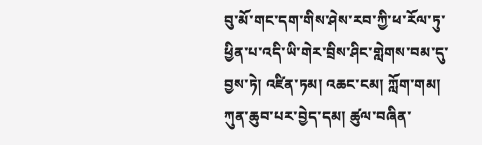བུ་མོ་གང་དག་གིས་ཤེས་རབ་ཀྱི་ཕ་རོལ་ཏུ་ཕྱིན་པ་འདི་ཡི་གེར་བྲིས་ཤིང་གླེགས་བམ་དུ་བྱས་ཏེ། འཛིན་ཏམ། འཆང་ངམ། ཀློག་གམ། ཀུན་ཆུབ་པར་བྱེད་དམ། ཚུལ་བཞིན་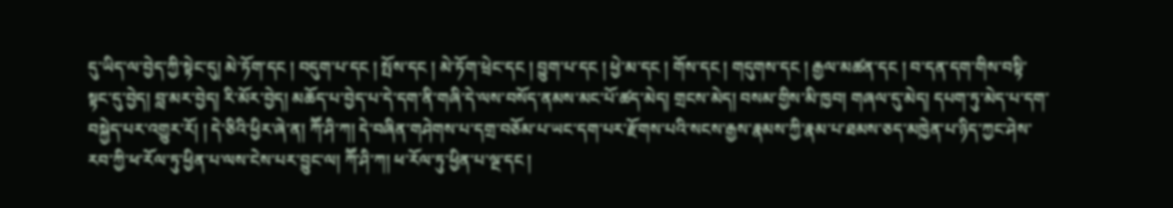དུ་ཡིད་ལ་བྱེད་ཀྱི་སྟེང་དུ། མེ་ཏོག་དང ། བདུག་པ་དང ། སྤོས་དང ། མེ་ཏོག་ཕྲེང་དང ། བྱུག་པ་དང ། ཕྱེ་མ་དང ། གོས་དང ། གདུགས་དང ། རྒྱལ་མཚན་དང ། བ་དན་དག་གིས་བསྟི་སྟང་དུ་བྱེད། བླ་མར་བྱེད། རི་མོར་བྱེད། མཆོད་པ་བྱེད་པ་དེ་དག་ནི་གཞི་དེ་ལས་བསོད་ནམས་མང་པོ་ཚད་མེད། གྲངས་མེད། བསམ་གྱིས་མི་ཁྱབ། གཞལ་དུ་མེད། དཔག་ཏུ་མེད་པ་དག་བསྐྱེད་པར་འགྱུར་རོ། ། དེ་ཅིའི་ཕྱིར་ཞེ་ན། ཀཽ་ཤི་ཀ། དེ་བཞིན་གཤེགས་པ་དགྲ་བཅོམ་པ་ཡང་དག་པར་རྫོགས་པའི་སངས་རྒྱས་རྣམས་ཀྱི་རྣམ་པ་ཐམས་ཅད་མཁྱེན་པ་ཉིད་ཀྱང་ཤེས་རབ་ཀྱི་ཕ་རོལ་ཏུ་ཕྱིན་པ་ལས་ངེས་པར་བྱུང་ལ། ཀཽ་ཤི་ཀ། ཕ་རོལ་ཏུ་ཕྱིན་པ་ལྔ་དང །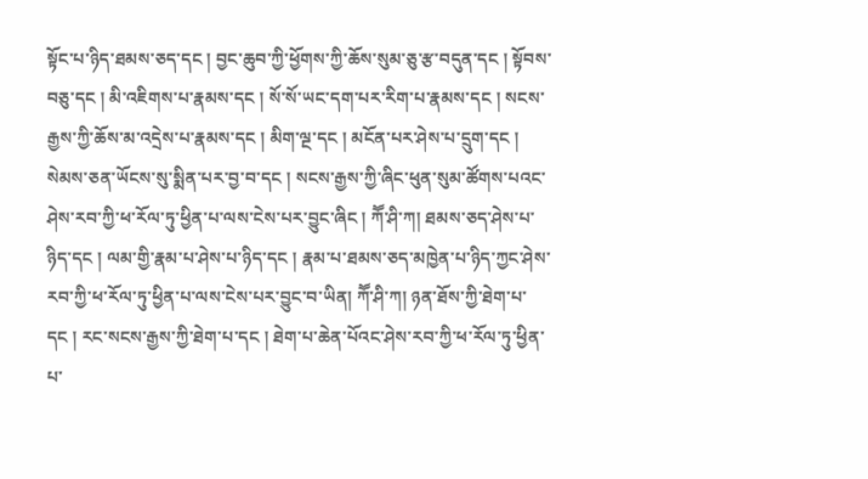སྟོང་པ་ཉིད་ཐམས་ཅད་དང ། བྱང་ཆུབ་ཀྱི་ཕྱོགས་ཀྱི་ཆོས་སུམ་ཅུ་རྩ་བདུན་དང ། སྟོབས་བཅུ་དང ། མི་འཇིགས་པ་རྣམས་དང ། སོ་སོ་ཡང་དག་པར་རིག་པ་རྣམས་དང ། སངས་རྒྱས་ཀྱི་ཆོས་མ་འདྲེས་པ་རྣམས་དང ། མིག་ལྔ་དང ། མངོན་པར་ཤེས་པ་དྲུག་དང ། སེམས་ཅན་ཡོངས་སུ་སྨིན་པར་བྱ་བ་དང ། སངས་རྒྱས་ཀྱི་ཞིང་ཕུན་སུམ་ཚོགས་པའང་ཤེས་རབ་ཀྱི་ཕ་རོལ་ཏུ་ཕྱིན་པ་ལས་ངེས་པར་བྱུང་ཞིང ། ཀཽ་ཤི་ཀ། ཐམས་ཅད་ཤེས་པ་ཉིད་དང ། ལམ་གྱི་རྣམ་པ་ཤེས་པ་ཉིད་དང ། རྣམ་པ་ཐམས་ཅད་མཁྱེན་པ་ཉིད་ཀྱང་ཤེས་རབ་ཀྱི་ཕ་རོལ་ཏུ་ཕྱིན་པ་ལས་ངེས་པར་བྱུང་བ་ཡིན། ཀཽ་ཤི་ཀ། ཉན་ཐོས་ཀྱི་ཐེག་པ་དང ། རང་སངས་རྒྱས་ཀྱི་ཐེག་པ་དང ། ཐེག་པ་ཆེན་པོའང་ཤེས་རབ་ཀྱི་ཕ་རོལ་ཏུ་ཕྱིན་པ་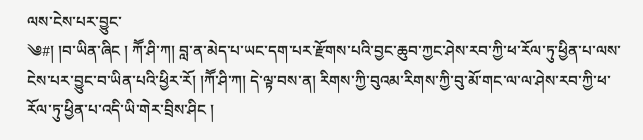ལས་ངེས་པར་བྱུང་
༄#། །བ་ཡིན་ཞིང ། ཀཽ་ཤི་ཀ། བླ་ན་མེད་པ་ཡང་དག་པར་རྫོགས་པའི་བྱང་ཆུབ་ཀྱང་ཤེས་རབ་ཀྱི་ཕ་རོལ་ཏུ་ཕྱིན་པ་ལས་ངེས་པར་བྱུང་བ་ཡིན་པའི་ཕྱིར་རོ། །ཀཽ་ཤི་ཀ། དེ་ལྟ་བས་ན། རིགས་ཀྱི་བུའམ་རིགས་ཀྱི་བུ་མོ་གང་ལ་ལ་ཤེས་རབ་ཀྱི་ཕ་རོལ་ཏུ་ཕྱིན་པ་འདི་ཡི་གེར་བྲིས་ཤིང །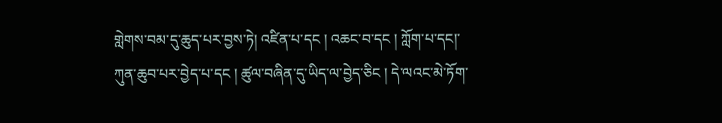གླེགས་བམ་དུ་ཆུད་པར་བྱས་ཏེ། འཛིན་པ་དང ། འཆང་བ་དང ། ཀློག་པ་དང།་ཀུན་ཆུབ་པར་བྱེད་པ་དང ། ཚུལ་བཞིན་དུ་ཡིད་ལ་བྱེད་ཅིང ། དེ་ལའང་མེ་ཏོག་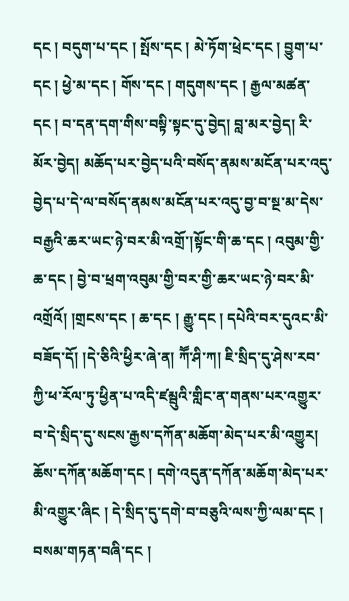དང ། བདུག་པ་དང ། སྤོས་དང ། མེ་ཏོག་ཕྲེང་དང ། བྱུག་པ་དང ། ཕྱེ་མ་དང ། གོས་དང ། གདུགས་དང ། རྒྱལ་མཚན་དང ། བ་དན་དག་གིས་བསྟི་སྟང་དུ་བྱེད། བླ་མར་བྱེད། རི་མོར་བྱེད། མཆོད་པར་བྱེད་པའི་བསོད་ནམས་མངོན་པར་འདུ་བྱེད་པ་དེ་ལ་བསོད་ནམས་མངོན་པར་འདུ་བྱ་བ་སྔ་མ་དེས་བརྒྱའི་ཆར་ཡང་ཉེ་བར་མི་འགྲོ་།སྟོང་གི་ཆ་དང ། འབུམ་གྱི་ཆ་དང ། བྱེ་བ་ཕྲག་འབུམ་གྱི་བར་གྱི་ཆར་ཡང་ཉེ་བར་མི་འགྲོའོ། །གྲངས་དང ། ཆ་དང ། རྒྱུ་དང ། དཔེའི་བར་དུའང་མི་བཟོད་དོ། །དེ་ཅིའི་ཕྱིར་ཞེ་ན། ཀཽ་ཤི་ཀ། ཇི་སྲིད་དུ་ཤེས་རབ་ཀྱི་ཕ་རོལ་ཏུ་ཕྱིན་པ་འདི་ཛམྦུའི་གླིང་ན་གནས་པར་འགྱུར་བ་དེ་སྲིད་དུ་སངས་རྒྱས་དཀོན་མཆོག་མེད་པར་མི་འགྱུར། ཆོས་དཀོན་མཆོག་དང ། དགེ་འདུན་དཀོན་མཆོག་མེད་པར་མི་འགྱུར་ཞིང ། དེ་སྲིད་དུ་དགེ་བ་བཅུའི་ལས་ཀྱི་ལམ་དང ། བསམ་གཏན་བཞི་དང །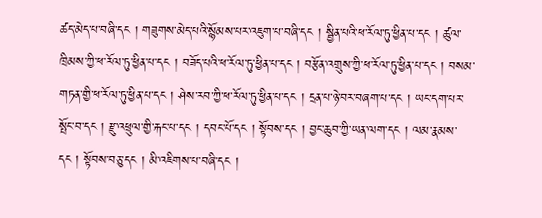ཚད་མེད་པ་བཞི་དང ། གཟུགས་མེད་པའི་སྙོམས་པར་འཇུག་པ་བཞི་དང ། སྦྱིན་པའི་ཕ་རོལ་ཏུ་ཕྱིན་པ་དང ། ཚུལ་ཁྲིམས་ཀྱི་ཕ་རོལ་ཏུ་ཕྱིན་པ་དང ། བཟོད་པའི་ཕ་རོལ་ཏུ་ཕྱིན་པ་དང ། བརྩོན་འགྲུས་ཀྱི་ཕ་རོལ་ཏུ་ཕྱིན་པ་དང ། བསམ་གཏན་གྱི་ཕ་རོལ་ཏུ་ཕྱིན་པ་དང ། ཤེས་རབ་ཀྱི་ཕ་རོལ་ཏུ་ཕྱིན་པ་དང ། དྲན་པ་ཉེ་བར་བཞག་པ་དང ། ཡང་དག་པར་སྤོང་བ་དང ། རྫུ་འཕྲུལ་གྱི་རྐང་པ་དང ། དབང་པོ་དང ། སྟོབས་དང ། བྱང་ཆུབ་ཀྱི་ཡན་ལག་དང ། ལམ་རྣམས་དང ། སྟོབས་བཅུ་དང ། མི་འཇིགས་པ་བཞི་དང །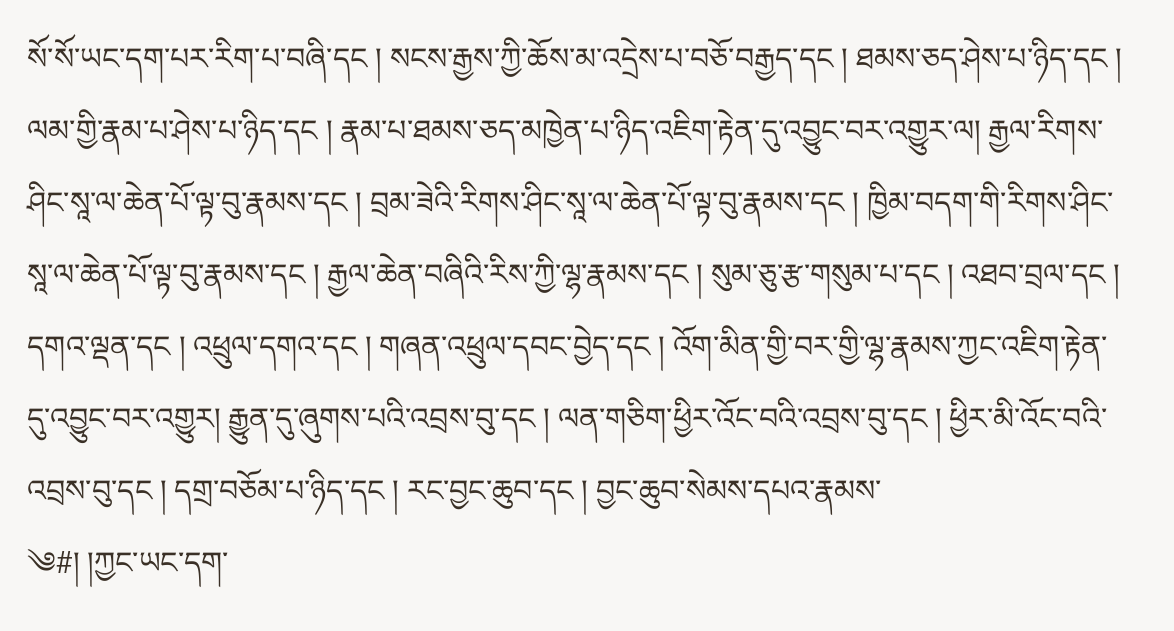སོ་སོ་ཡང་དག་པར་རིག་པ་བཞི་དང ། སངས་རྒྱས་ཀྱི་ཆོས་མ་འདྲེས་པ་བཅོ་བརྒྱད་དང ། ཐམས་ཅད་ཤེས་པ་ཉིད་དང ། ལམ་གྱི་རྣམ་པ་ཤེས་པ་ཉིད་དང ། རྣམ་པ་ཐམས་ཅད་མཁྱེན་པ་ཉིད་འཇིག་རྟེན་དུ་འབྱུང་བར་འགྱུར་ལ། རྒྱལ་རིགས་ཤིང་སཱ་ལ་ཆེན་པོ་ལྟ་བུ་རྣམས་དང ། བྲམ་ཟེའི་རིགས་ཤིང་སཱ་ལ་ཆེན་པོ་ལྟ་བུ་རྣམས་དང ། ཁྱིམ་བདག་གི་རིགས་ཤིང་སཱ་ལ་ཆེན་པོ་ལྟ་བུ་རྣམས་དང ། རྒྱལ་ཆེན་བཞིའི་རིས་ཀྱི་ལྷ་རྣམས་དང ། སུམ་ཅུ་རྩ་གསུམ་པ་དང ། འཐབ་བྲལ་དང ། དགའ་ལྡན་དང ། འཕྲུལ་དགའ་དང ། གཞན་འཕྲུལ་དབང་བྱེད་དང ། འོག་མིན་གྱི་བར་གྱི་ལྷ་རྣམས་ཀྱང་འཇིག་རྟེན་དུ་འབྱུང་བར་འགྱུར། རྒྱུན་དུ་ཞུགས་པའི་འབྲས་བུ་དང ། ལན་གཅིག་ཕྱིར་འོང་བའི་འབྲས་བུ་དང ། ཕྱིར་མི་འོང་བའི་འབྲས་བུ་དང ། དགྲ་བཅོམ་པ་ཉིད་དང ། རང་བྱང་ཆུབ་དང ། བྱང་ཆུབ་སེམས་དཔའ་རྣམས་
༄#། །ཀྱང་ཡང་དག་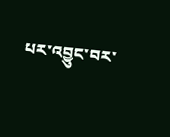པར་འབྱུང་བར་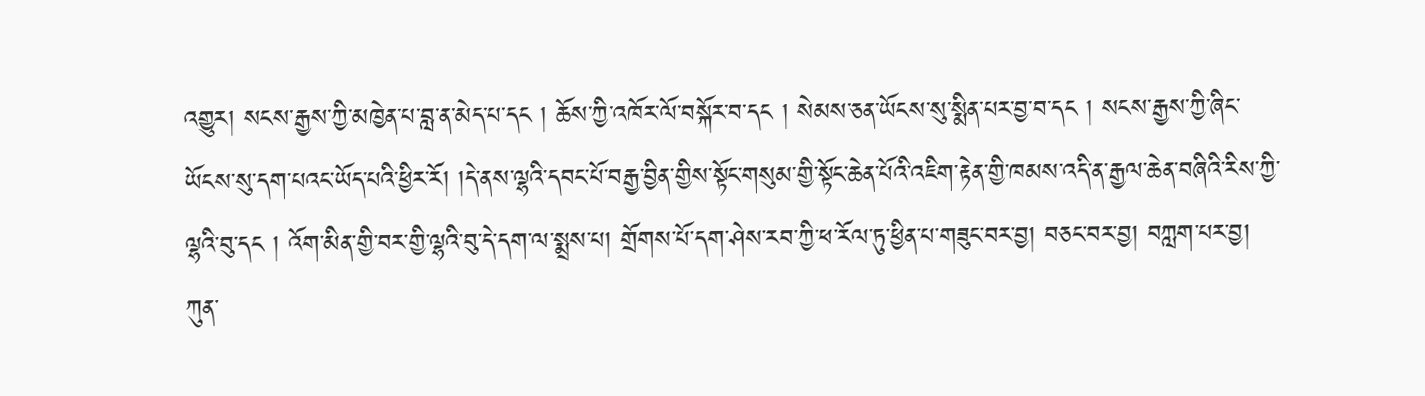འགྱུར། སངས་རྒྱས་ཀྱི་མཁྱེན་པ་བླ་ན་མེད་པ་དང ། ཆོས་ཀྱི་འཁོར་ལོ་བསྐོར་བ་དང ། སེམས་ཅན་ཡོངས་སུ་སྨིན་པར་བྱ་བ་དང ། སངས་རྒྱས་ཀྱི་ཞིང་ཡོངས་སུ་དག་པའང་ཡོད་པའི་ཕྱིར་རོ། །དེ་ནས་ལྷའི་དབང་པོ་བརྒྱ་བྱིན་གྱིས་སྟོང་གསུམ་གྱི་སྟོང་ཆེན་པོའི་འཇིག་རྟེན་གྱི་ཁམས་འདི་ན་རྒྱལ་ཆེན་བཞིའི་རིས་ཀྱི་ལྷའི་བུ་དང ། འོག་མིན་གྱི་བར་གྱི་ལྷའི་བུ་དེ་དག་ལ་སྨྲས་པ། གྲོགས་པོ་དག་ཤེས་རབ་ཀྱི་ཕ་རོལ་ཏུ་ཕྱིན་པ་གཟུང་བར་བྱ། བཅང་བར་བྱ། བཀླག་པར་བྱ། ཀུན་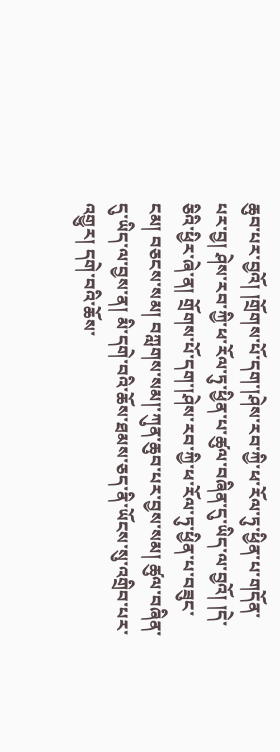ཆུབ་པར་བྱའོ། །གྲོགས་པོ་དག་།ཤེས་རབ་ཀྱི་ཕ་རོལ་ཏུ་ཕྱིན་པ་གདོན་པར་བྱ། ཤེས་རབ་ཀྱི་ཕ་རོལ་ཏུ་ཕྱིན་པ་ཚུལ་བཞིན་དུ་ཡིད་ལ་བྱའོ། །དེ་ཅིའི་ཕྱིར་ཞེ་ན། གྲོགས་པོ་དག་།ཤེས་རབ་ཀྱི་ཕ་རོལ་ཏུ་ཕྱིན་པ་བཟུང་ངམ། བཅངས་སམ། བཀླགས་སམ།་ཀུན་ཆུབ་པར་བྱས་སམ། ཚུལ་བཞིན་དུ་ཡིད་ལ་བྱས་ན། མི་དགེ་བའི་ཆོས་ཐམས་ཅད་ནི་ཡོངས་སུ་འགྲིབ་པར་འགྱུར། དགེ་བའི་ཆོས་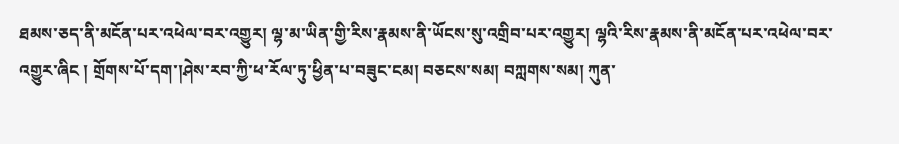ཐམས་ཅད་ནི་མངོན་པར་འཕེལ་བར་འགྱུར། ལྷ་མ་ཡིན་གྱི་རིས་རྣམས་ནི་ཡོངས་སུ་འགྲིབ་པར་འགྱུར། ལྷའི་རིས་རྣམས་ནི་མངོན་པར་འཕེལ་བར་འགྱུར་ཞིང ། གྲོགས་པོ་དག་།ཤེས་རབ་ཀྱི་ཕ་རོལ་ཏུ་ཕྱིན་པ་བཟུང་ངམ། བཅངས་སམ། བཀླགས་སམ། ཀུན་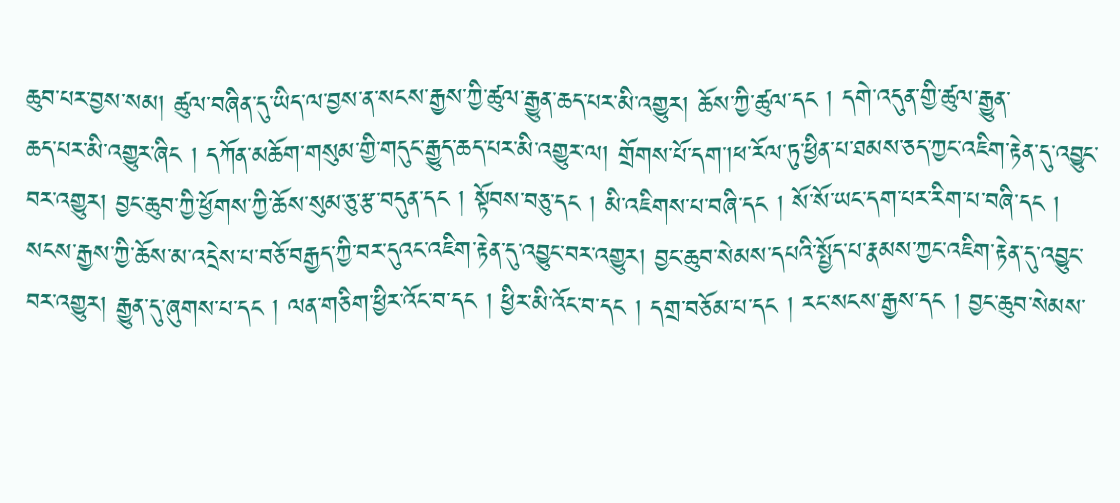ཆུབ་པར་བྱས་སམ། ཚུལ་བཞིན་དུ་ཡིད་ལ་བྱས་ན་སངས་རྒྱས་ཀྱི་ཚུལ་རྒྱུན་ཆད་པར་མི་འགྱུར། ཆོས་ཀྱི་ཚུལ་དང ། དགེ་འདུན་གྱི་ཚུལ་རྒྱུན་
ཆད་པར་མི་འགྱུར་ཞིང ། དཀོན་མཆོག་གསུམ་གྱི་གདུང་རྒྱུད་ཆད་པར་མི་འགྱུར་ལ། གྲོགས་པོ་དག་།ཕ་རོལ་ཏུ་ཕྱིན་པ་ཐམས་ཅད་ཀྱང་འཇིག་རྟེན་དུ་འབྱུང་བར་འགྱུར། བྱང་ཆུབ་ཀྱི་ཕྱོགས་ཀྱི་ཆོས་སུམ་ཅུ་རྩ་བདུན་དང ། སྟོབས་བཅུ་དང ། མི་འཇིགས་པ་བཞི་དང ། སོ་སོ་ཡང་དག་པར་རིག་པ་བཞི་དང ། སངས་རྒྱས་ཀྱི་ཆོས་མ་འདྲེས་པ་བཅོ་བརྒྱད་ཀྱི་བར་དུའང་འཇིག་རྟེན་དུ་འབྱུང་བར་འགྱུར། བྱང་ཆུབ་སེམས་དཔའི་སྤྱོད་པ་རྣམས་ཀྱང་འཇིག་རྟེན་དུ་འབྱུང་བར་འགྱུར། རྒྱུན་དུ་ཞུགས་པ་དང ། ལན་གཅིག་ཕྱིར་འོང་བ་དང ། ཕྱིར་མི་འོང་བ་དང ། དགྲ་བཅོམ་པ་དང ། རང་སངས་རྒྱས་དང ། བྱང་ཆུབ་སེམས་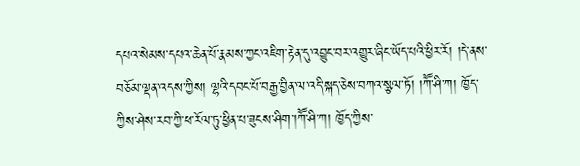དཔའ་སེམས་དཔའ་ཆེན་པོ་རྣམས་ཀྱང་འཇིག་རྟེན་དུ་འབྱུང་བར་འགྱུར་ཞིང་ཡོད་པའི་ཕྱིར་རོ། །དེ་ནས་བཅོམ་ལྡན་འདས་ཀྱིས། ལྷའི་དབང་པོ་བརྒྱ་བྱིན་ལ་འདི་སྐད་ཅེས་བཀའ་སྩལ་ཏོ། །ཀཽ་ཤི་ཀ། ཁྱོད་ཀྱིས་ཤེས་རབ་ཀྱི་ཕ་རོལ་ཏུ་ཕྱིན་པ་ཟུངས་ཤིག་།ཀཽ་ཤི་ཀ། ཁྱོད་ཀྱིས་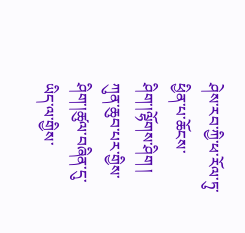ཤེས་རབ་ཀྱི་ཕ་རོལ་ཏུ་ཕྱིན་པ་ཆོངས་ཤིག་།ལྷོགས་ཤིག ། ཀུན་ཆུབ་པར་གྱིས་ཤིག་།ཚུལ་བཞིན་དུ་ཡིད་ལ་གྱིས་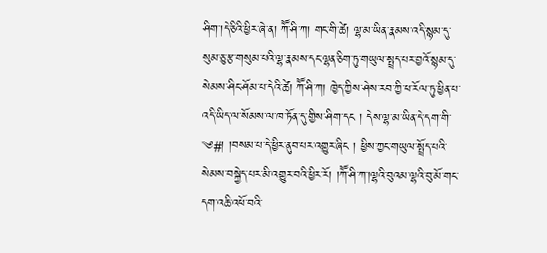ཤིག་།དེ་ཅིའི་ཕྱིར་ཞེ་ན། ཀཽ་ཤི་ཀ། གང་གི་ཚེ། ལྷ་མ་ཡིན་རྣམས་འདི་སྙམ་དུ་སུམ་ཅུ་རྩ་གསུམ་པའི་ལྷ་རྣམས་དང་ལྷན་ཅིག་ཏུ་གཡུལ་སྤྲད་པར་བྱའོ་སྙམ་དུ་སེམས་ཤིང་ཤོམ་པ་དེའི་ཚེ། ཀཽ་ཤི་ཀ། ཁྱེད་ཀྱིས་ཤེས་རབ་ཀྱི་ཕ་རོལ་ཏུ་ཕྱིན་པ་འདི་ཡིད་ལ་སོམས་ལ་ཁ་ཏོན་དུ་གྱིས་ཤིག་དང ། དེས་ལྷ་མ་ཡིན་དེ་དག་གི་
༄#། །བསམ་པ་དེ་ཕྱིར་ནུབ་པར་འགྱུར་ཞིང ། ཕྱིས་ཀྱང་གཡུལ་སྤྲོད་པའི་སེམས་བསྐྱེད་པར་མི་འགྱུར་བའི་ཕྱིར་རོ། །ཀཽ་ཤི་ཀ་།ལྷའི་བུའམ་ལྷའི་བུ་མོ་གང་དག་འཆི་འཕོ་བའི་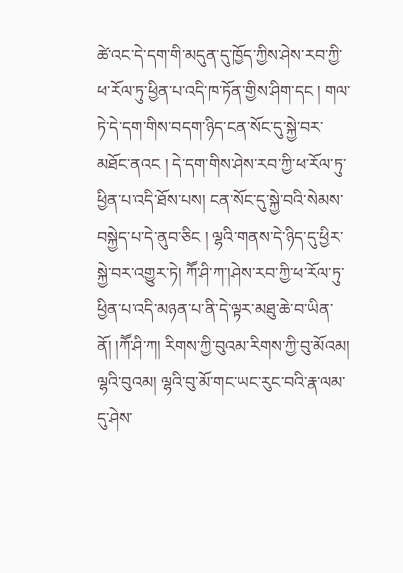ཚེ་འང་དེ་དག་གི་མདུན་དུ་ཁྱོད་ཀྱིས་ཤེས་རབ་ཀྱི་ཕ་རོལ་ཏུ་ཕྱིན་པ་འདི་ཁ་ཏོན་གྱིས་ཤིག་དང ། གལ་ཏེ་དེ་དག་གིས་བདག་ཉིད་ངན་སོང་དུ་སྐྱེ་བར་མཐོང་ནའང ། དེ་དག་གིས་ཤེས་རབ་ཀྱི་ཕ་རོལ་ཏུ་ཕྱིན་པ་འདི་ཐོས་པས། ངན་སོང་དུ་སྐྱེ་བའི་སེམས་བསྐྱེད་པ་དེ་ནུབ་ཅིང ། ལྷའི་གནས་དེ་ཉིད་དུ་ཕྱིར་སྐྱེ་བར་འགྱུར་ཏེ། ཀཽ་ཤི་ཀ་།ཤེས་རབ་ཀྱི་ཕ་རོལ་ཏུ་ཕྱིན་པ་འདི་མཉན་པ་ནི་དེ་ལྟར་མཐུ་ཆེ་བ་ཡིན་ནོ། །ཀཽ་ཤི་ཀ། རིགས་ཀྱི་བུའམ་རིགས་ཀྱི་བུ་མོའམ། ལྷའི་བུའམ། ལྷའི་བུ་མོ་གང་ཡང་རུང་བའི་རྣ་ལམ་དུ་ཤེས་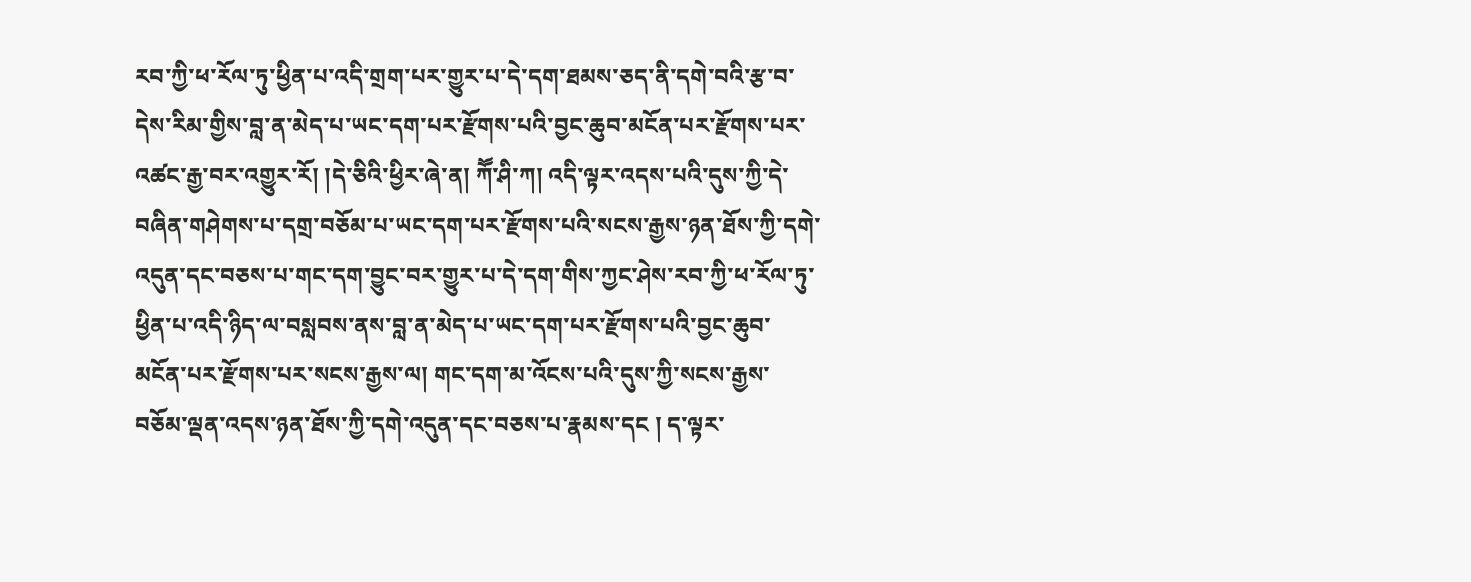རབ་ཀྱི་ཕ་རོལ་ཏུ་ཕྱིན་པ་འདི་གྲག་པར་གྱུར་པ་དེ་དག་ཐམས་ཅད་ནི་དགེ་བའི་རྩ་བ་དེས་རིམ་གྱིས་བླ་ན་མེད་པ་ཡང་དག་པར་རྫོགས་པའི་བྱང་ཆུབ་མངོན་པར་རྫོགས་པར་འཚང་རྒྱ་བར་འགྱུར་རོ། །དེ་ཅིའི་ཕྱིར་ཞེ་ན། ཀཽ་ཤི་ཀ། འདི་ལྟར་འདས་པའི་དུས་ཀྱི་དེ་བཞིན་གཤེགས་པ་དགྲ་བཅོམ་པ་ཡང་དག་པར་རྫོགས་པའི་སངས་རྒྱས་ཉན་ཐོས་ཀྱི་དགེ་འདུན་དང་བཅས་པ་གང་དག་བྱུང་བར་གྱུར་པ་དེ་དག་གིས་ཀྱང་ཤེས་རབ་ཀྱི་ཕ་རོལ་ཏུ་ཕྱིན་པ་འདི་ཉིད་ལ་བསླབས་ནས་བླ་ན་མེད་པ་ཡང་དག་པར་རྫོགས་པའི་བྱང་ཆུབ་མངོན་པར་རྫོགས་པར་སངས་རྒྱས་ལ། གང་དག་མ་འོངས་པའི་དུས་ཀྱི་སངས་རྒྱས་
བཅོམ་ལྡན་འདས་ཉན་ཐོས་ཀྱི་དགེ་འདུན་དང་བཅས་པ་རྣམས་དང ། ད་ལྟར་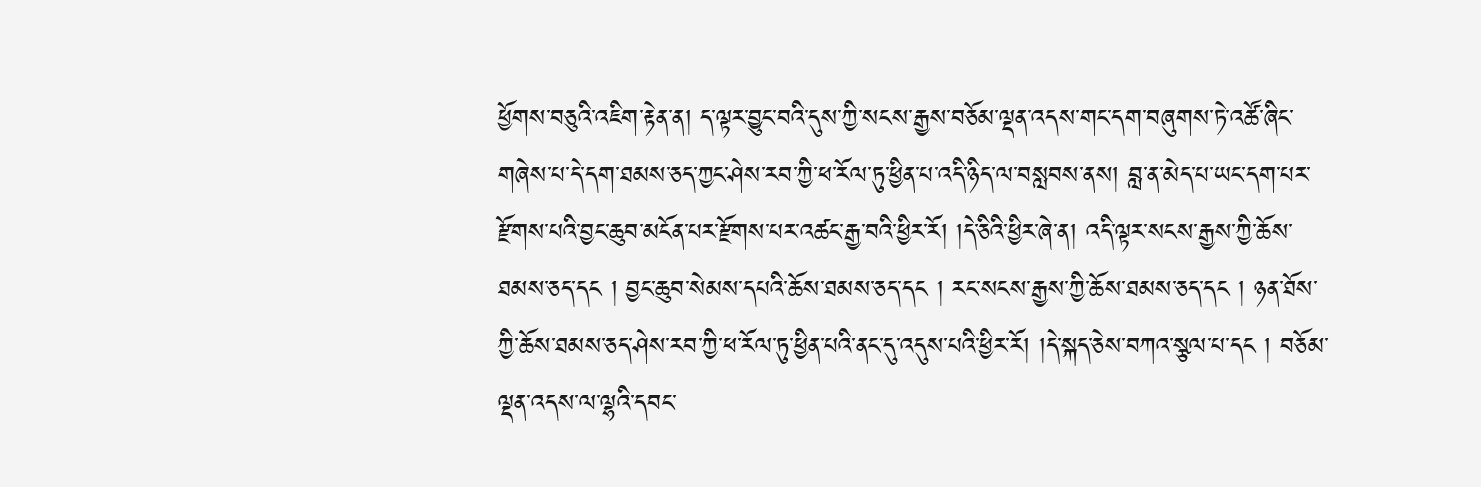ཕྱོགས་བཅུའི་འཇིག་རྟེན་ན། ད་ལྟར་བྱུང་བའི་དུས་ཀྱི་སངས་རྒྱས་བཅོམ་ལྡན་འདས་གང་དག་བཞུགས་ཏེ་འཚོ་ཞིང་གཞེས་པ་དེ་དག་ཐམས་ཅད་ཀྱང་ཤེས་རབ་ཀྱི་ཕ་རོལ་ཏུ་ཕྱིན་པ་འདི་ཉིད་ལ་བསླབས་ནས། བླ་ན་མེད་པ་ཡང་དག་པར་རྫོགས་པའི་བྱང་ཆུབ་མངོན་པར་རྫོགས་པར་འཚང་རྒྱ་བའི་ཕྱིར་རོ། །དེ་ཅིའི་ཕྱིར་ཞེ་ན། འདི་ལྟར་སངས་རྒྱས་ཀྱི་ཆོས་ཐམས་ཅད་དང ། བྱང་ཆུབ་སེམས་དཔའི་ཆོས་ཐམས་ཅད་དང ། རང་སངས་རྒྱས་ཀྱི་ཆོས་ཐམས་ཅད་དང ། ཉན་ཐོས་ཀྱི་ཆོས་ཐམས་ཅད་ཤེས་རབ་ཀྱི་ཕ་རོལ་ཏུ་ཕྱིན་པའི་ནང་དུ་འདུས་པའི་ཕྱིར་རོ། །དེ་སྐད་ཅེས་བཀའ་སྩལ་པ་དང ། བཅོམ་ལྡན་འདས་ལ་ལྷའི་དབང་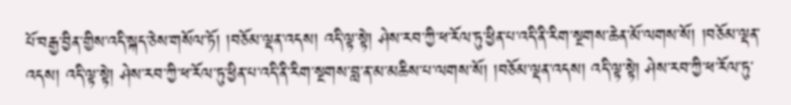པོ་བརྒྱ་བྱིན་གྱིས་འདི་སྐད་ཅེས་གསོལ་ཏོ། །བཅོམ་ལྡན་འདས། འདི་ལྟ་སྟེ། ཤེས་རབ་ཀྱི་ཕ་རོལ་ཏུ་ཕྱིན་པ་འདི་ནི་རིག་སྔགས་ཆེན་མོ་ལགས་སོ། །བཅོམ་ལྡན་འདས། འདི་ལྟ་སྟེ། ཤེས་རབ་ཀྱི་ཕ་རོལ་ཏུ་ཕྱིན་པ་འདི་ནི་རིག་སྔགས་བླ་ན་མ་མཆིས་པ་ལགས་སོ། །བཅོམ་ལྡན་འདས། འདི་ལྟ་སྟེ། ཤེས་རབ་ཀྱི་ཕ་རོལ་ཏུ་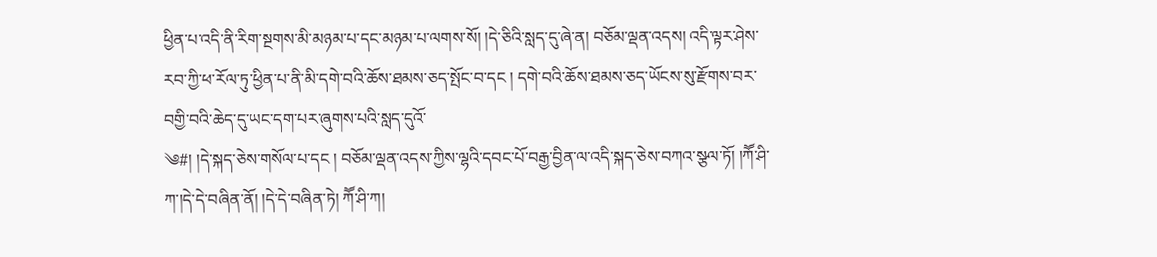ཕྱིན་པ་འདི་ནི་རིག་སྔགས་མི་མཉམ་པ་དང་མཉམ་པ་ལགས་སོ། །དེ་ཅིའི་སླད་དུ་ཞེ་ན། བཅོམ་ལྡན་འདས། འདི་ལྟར་ཤེས་རབ་ཀྱི་ཕ་རོལ་ཏུ་ཕྱིན་པ་ནི་མི་དགེ་བའི་ཆོས་ཐམས་ཅད་སྤོང་བ་དང ། དགེ་བའི་ཆོས་ཐམས་ཅད་ཡོངས་སུ་རྫོགས་བར་བགྱི་བའི་ཆེད་དུ་ཡང་དག་པར་ཞུགས་པའི་སླད་དུའོ་
༄#། །དེ་སྐད་ཅེས་གསོལ་པ་དང ། བཅོམ་ལྡན་འདས་ཀྱིས་ལྷའི་དབང་པོ་བརྒྱ་བྱིན་ལ་འདི་སྐད་ཅེས་བཀའ་སྩལ་ཏོ། །ཀཽ་ཤི་ཀ་།དེ་དེ་བཞིན་ནོ། །དེ་དེ་བཞིན་ཏེ། ཀཽ་ཤི་ཀ།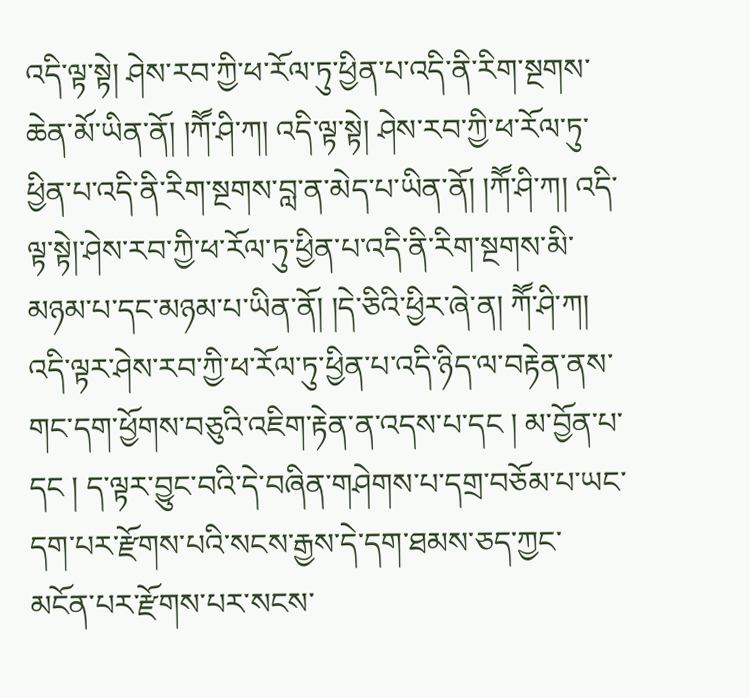འདི་ལྟ་སྟེ། ཤེས་རབ་ཀྱི་ཕ་རོལ་ཏུ་ཕྱིན་པ་འདི་ནི་རིག་སྔགས་ཆེན་མོ་ཡིན་ནོ། །ཀཽ་ཤི་ཀ། འདི་ལྟ་སྟེ། ཤེས་རབ་ཀྱི་ཕ་རོལ་ཏུ་ཕྱིན་པ་འདི་ནི་རིག་སྔགས་བླ་ན་མེད་པ་ཡིན་ནོ། །ཀཽ་ཤི་ཀ། འདི་ལྟ་སྟེ།་ཤེས་རབ་ཀྱི་ཕ་རོལ་ཏུ་ཕྱིན་པ་འདི་ནི་རིག་སྔགས་མི་མཉམ་པ་དང་མཉམ་པ་ཡིན་ནོ། །དེ་ཅིའི་ཕྱིར་ཞེ་ན། ཀཽ་ཤི་ཀ། འདི་ལྟར་ཤེས་རབ་ཀྱི་ཕ་རོལ་ཏུ་ཕྱིན་པ་འདི་ཉིད་ལ་བརྟེན་ནས་གང་དག་ཕྱོགས་བཅུའི་འཇིག་རྟེན་ན་འདས་པ་དང ། མ་བྱོན་པ་དང ། ད་ལྟར་བྱུང་བའི་དེ་བཞིན་གཤེགས་པ་དགྲ་བཅོམ་པ་ཡང་དག་པར་རྫོགས་པའི་སངས་རྒྱས་དེ་དག་ཐམས་ཅད་ཀྱང་མངོན་པར་རྫོགས་པར་སངས་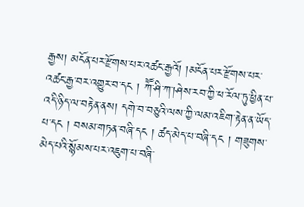རྒྱས། མངོན་པར་རྫོགས་པར་འཚང་རྒྱའོ། །མངོན་པར་རྫོགས་པར་འཚང་རྒྱ་བར་འགྱུར་བ་དང ། ཀཽ་ཤི་ཀ་།ཤེས་རབ་ཀྱི་ཕ་རོལ་ཏུ་ཕྱིན་པ་འདི་ཉིད་ལ་བརྟེན་ནས། དགེ་བ་བཅུའི་ལས་ཀྱི་ལམ་འཇིག་རྟེན་ན་ཡོད་པ་དང ། བསམ་གཏན་བཞི་དང ། ཚད་མེད་པ་བཞི་དང ། གཟུགས་མེད་པའི་སྙོམས་པར་འཇུག་པ་བཞི་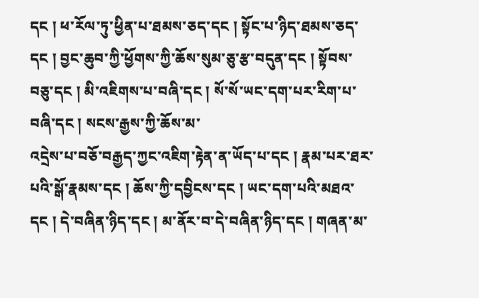དང ། ཕ་རོལ་ཏུ་ཕྱིན་པ་ཐམས་ཅད་དང ། སྟོང་པ་ཉིད་ཐམས་ཅད་དང ། བྱང་ཆུབ་ཀྱི་ཕྱོགས་ཀྱི་ཆོས་སུམ་ཅུ་རྩ་བདུན་དང ། སྟོབས་བཅུ་དང ། མི་འཇིགས་པ་བཞི་དང ། སོ་སོ་ཡང་དག་པར་རིག་པ་བཞི་དང ། སངས་རྒྱས་ཀྱི་ཆོས་མ་
འདྲེས་པ་བཅོ་བརྒྱད་ཀྱང་འཇིག་རྟེན་ན་ཡོད་པ་དང ། རྣམ་པར་ཐར་པའི་སྒོ་རྣམས་དང ། ཆོས་ཀྱི་དབྱིངས་དང ། ཡང་དག་པའི་མཐའ་དང ། དེ་བཞིན་ཉིད་དང ། མ་ནོར་བ་དེ་བཞིན་ཉིད་དང ། གཞན་མ་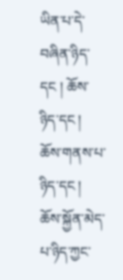ཡིན་པ་དེ་བཞིན་ཉིད་དང ། ཆོས་ཉིད་དང ། ཆོས་གནས་པ་ཉིད་དང ། ཆོས་སྐྱོན་མེད་པ་ཉིད་ཀྱང་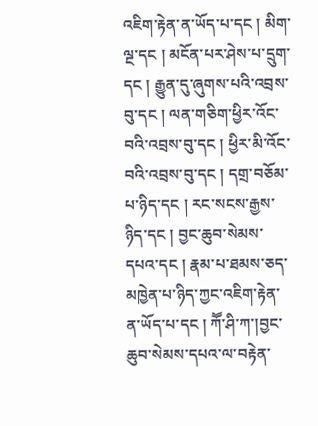འཇིག་རྟེན་ན་ཡོད་པ་དང ། མིག་ལྔ་དང ། མངོན་པར་ཤེས་པ་དྲུག་དང ། རྒྱུན་དུ་ཞུགས་པའི་འབྲས་བུ་དང ། ལན་གཅིག་ཕྱིར་འོང་བའི་འབྲས་བུ་དང ། ཕྱིར་མི་འོང་བའི་འབྲས་བུ་དང ། དགྲ་བཅོམ་པ་ཉིད་དང ། རང་སངས་རྒྱས་ཉིད་དང ། བྱང་ཆུབ་སེམས་དཔའ་དང ། རྣམ་པ་ཐམས་ཅད་མཁྱེན་པ་ཉིད་ཀྱང་འཇིག་རྟེན་ན་ཡོད་པ་དང ། ཀཽ་ཤི་ཀ་།བྱང་ཆུབ་སེམས་དཔའ་ལ་བརྟེན་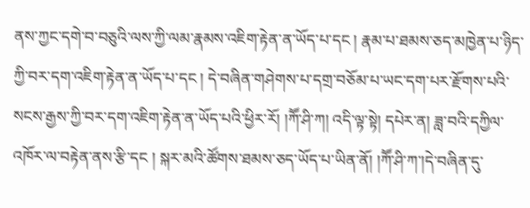ནས་ཀྱང་དགེ་བ་བཅུའི་ལས་ཀྱི་ལམ་རྣམས་འཇིག་རྟེན་ན་ཡོད་པ་དང ། རྣམ་པ་ཐམས་ཅད་མཁྱེན་པ་ཉིད་ཀྱི་བར་དག་འཇིག་རྟེན་ན་ཡོད་པ་དང ། དེ་བཞིན་གཤེགས་པ་དགྲ་བཅོམ་པ་ཡང་དག་པར་རྫོགས་པའི་སངས་རྒྱས་ཀྱི་བར་དག་འཇིག་རྟེན་ན་ཡོད་པའི་ཕྱིར་རོ། །ཀཽ་ཤི་ཀ། འདི་ལྟ་སྟེ། དཔེར་ན། ཟླ་བའི་དཀྱིལ་འཁོར་ལ་བརྟེན་ནས་རྩི་དང ། སྐར་མའི་ཚོགས་ཐམས་ཅད་ཡོད་པ་ཡིན་ནོ། །ཀཽ་ཤི་ཀ་།དེ་བཞིན་དུ་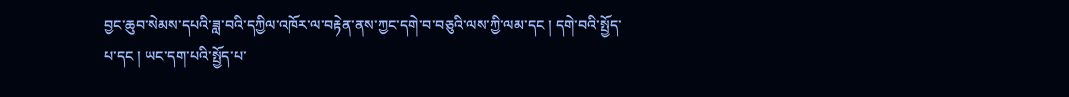བྱང་ཆུབ་སེམས་དཔའི་ཟླ་བའི་དཀྱིལ་འཁོར་ལ་བརྟེན་ནས་ཀྱང་དགེ་བ་བཅུའི་ལས་ཀྱི་ལམ་དང ། དགེ་བའི་སྤྱོད་པ་དང ། ཡང་དག་པའི་སྤྱོད་པ་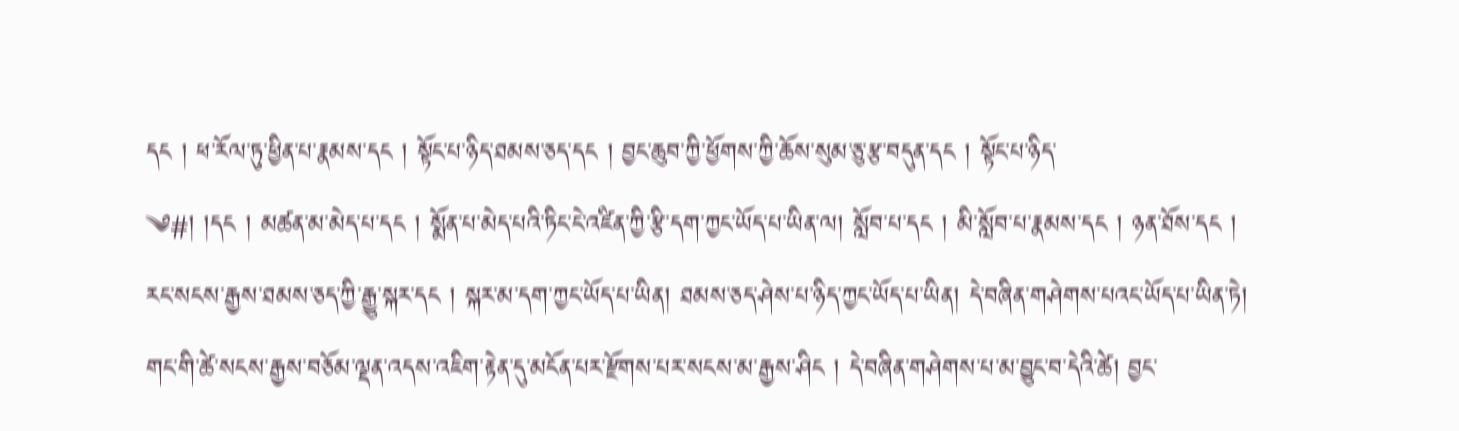དང ། ཕ་རོལ་ཏུ་ཕྱིན་པ་རྣམས་དང ། སྟོང་པ་ཉིད་ཐམས་ཅད་དང ། བྱང་ཆུབ་ཀྱི་ཕྱོགས་ཀྱི་ཆོས་སུམ་ཅུ་རྩ་བདུན་དང ། སྟོང་པ་ཉིད་
༄#། །དང ། མཚན་མ་མེད་པ་དང ། སྨོན་པ་མེད་པའི་ཏིང་ངེ་འཛིན་ཀྱི་རྩི་དག་ཀྱང་ཡོད་པ་ཡིན་ལ། སློབ་པ་དང ། མི་སློབ་པ་རྣམས་དང ། ཉན་ཐོས་དང ། རང་སངས་རྒྱས་ཐམས་ཅད་ཀྱི་རྒྱུ་སྐར་དང ། སྐར་མ་དག་ཀྱང་ཡོད་པ་ཡིན། ཐམས་ཅད་ཤེས་པ་ཉིད་ཀྱང་ཡོད་པ་ཡིན། དེ་བཞིན་གཤེགས་པའང་ཡོད་པ་ཡིན་ཏེ། གང་གི་ཚེ་སངས་རྒྱས་བཅོམ་ལྡན་འདས་འཇིག་རྟེན་དུ་མངོན་པར་རྫོགས་པར་སངས་མ་རྒྱས་ཤིང ། དེ་བཞིན་གཤེགས་པ་མ་བྱུང་བ་དེའི་ཚེ། བྱང་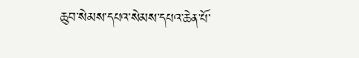ཆུབ་སེམས་དཔའ་སེམས་དཔའ་ཆེན་པོ་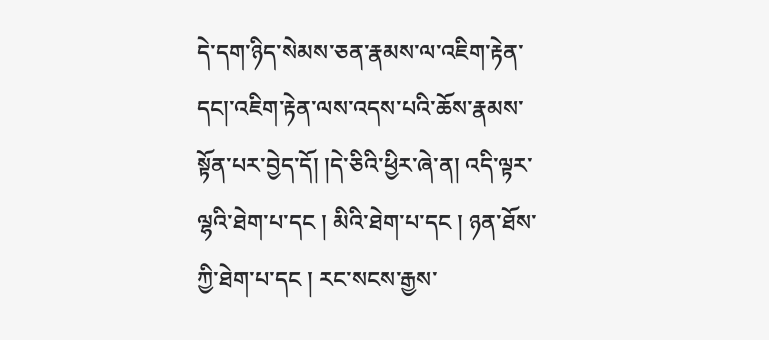དེ་དག་ཉིད་སེམས་ཅན་རྣམས་ལ་འཇིག་རྟེན་དང།་འཇིག་རྟེན་ལས་འདས་པའི་ཆོས་རྣམས་སྟོན་པར་བྱེད་དོ། །དེ་ཅིའི་ཕྱིར་ཞེ་ན། འདི་ལྟར་ལྷའི་ཐེག་པ་དང ། མིའི་ཐེག་པ་དང ། ཉན་ཐོས་ཀྱི་ཐེག་པ་དང ། རང་སངས་རྒྱས་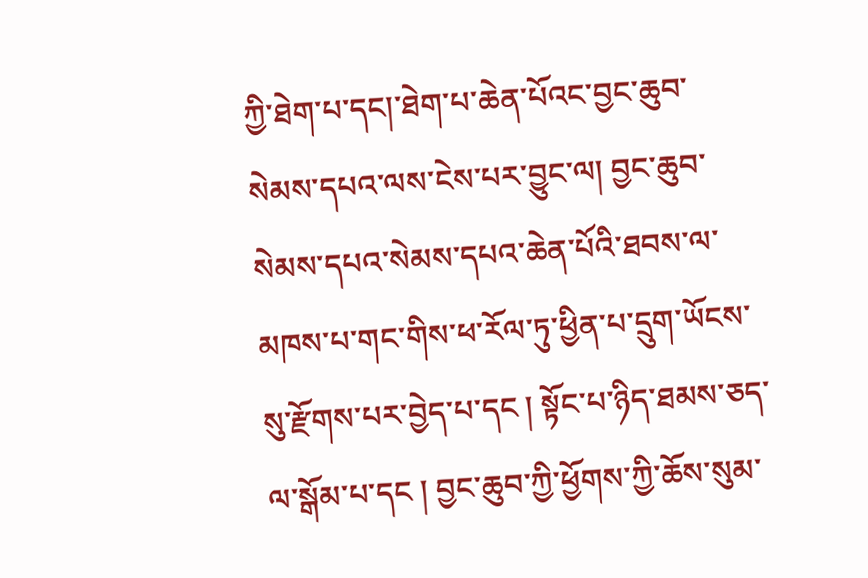ཀྱི་ཐེག་པ་དང།་ཐེག་པ་ཆེན་པོའང་བྱང་ཆུབ་སེམས་དཔའ་ལས་ངེས་པར་བྱུང་ལ། བྱང་ཆུབ་སེམས་དཔའ་སེམས་དཔའ་ཆེན་པོའི་ཐབས་ལ་མཁས་པ་གང་གིས་ཕ་རོལ་ཏུ་ཕྱིན་པ་དྲུག་ཡོངས་སུ་རྫོགས་པར་བྱེད་པ་དང ། སྟོང་པ་ཉིད་ཐམས་ཅད་ལ་སྒོམ་པ་དང ། བྱང་ཆུབ་ཀྱི་ཕྱོགས་ཀྱི་ཆོས་སུམ་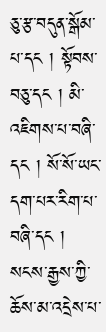ཅུ་རྩ་བདུན་སྒོམ་པ་དང ། སྟོབས་བཅུ་དང ། མི་འཇིགས་པ་བཞི་དང ། སོ་སོ་ཡང་དག་པར་རིག་པ་བཞི་དང ། སངས་རྒྱས་ཀྱི་ཆོས་མ་འདྲེས་པ་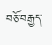བཅོ་བརྒྱད་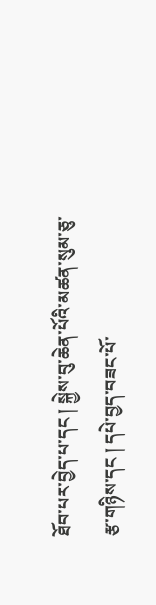ཐོབ་པར་བྱེད་པ་དང ། སྐྱེས་བུ་ཆེན་པོའི་མཚན་སུམ་ཅུ་རྩ་གཉིས་དང ། དཔེ་བྱད་བཟང་པོ་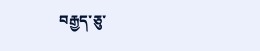བརྒྱད་ཅུ་